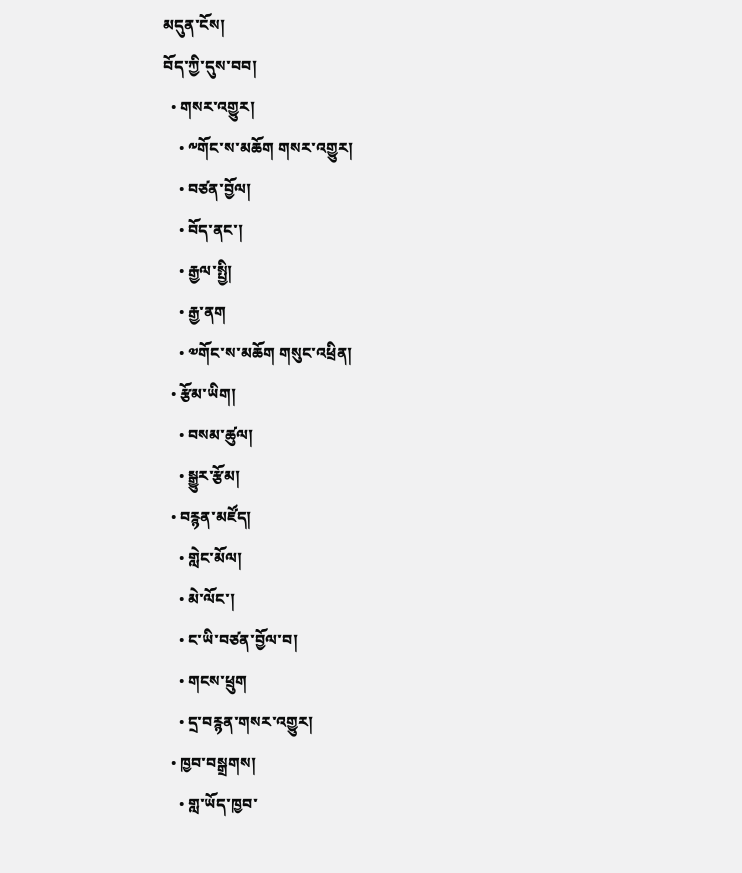མདུན་ངོས།
བོད་ཀྱི་དུས་བབ།
  • གསར་འགྱུར།
    • ༸གོང་ས་མཆོག གསར་འགྱུར།
    • བཙན་བྱོལ།
    • བོད་ནང་།
    • རྒྱལ་སྤྱི།
    • རྒྱ་ནག
    • ༧གོང་ས་མཆོག གསུང་འཕྲིན།
  • རྩོམ་ཡིག།
    • བསམ་ཚུལ།
    • སྒྱུར་རྩོམ།
  • བརྙན་མཛོད།
    • གླེང་མོལ།
    • མེ་ལོང་།
    • ང་ཡི་བཙན་བྱོལ་བ།
    • གངས་ཕྲུག
    • དྲ་བརྙན་གསར་འགྱུར།
  • ཁྱབ་བསྒྲགས།
    • གླ་ཡོད་ཁྱབ་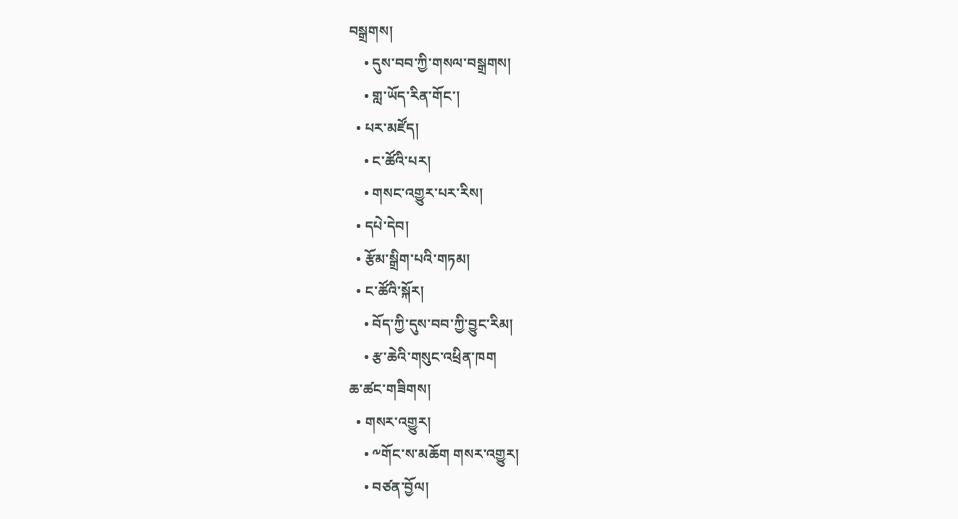བསྒྲགས།
    • དུས་བབ་ཀྱི་གསལ་བསྒྲགས།
    • གླ་ཡོད་རིན་གོང་།
  • པར་མཛོད།
    • ང་ཚོའི་པར།
    • གསང་འགྱུར་པར་རིས།
  • དཔེ་དེབ།
  • རྩོམ་སྒྲིག་པའི་གཏམ།
  • ང་ཚོའི་སྐོར།
    • བོད་ཀྱི་དུས་བབ་ཀྱི་བྱུང་རིམ།
    • རྩ་ཆེའི་གསུང་འཕྲིན་ཁག
ཆ་ཚང་གཟིགས།
  • གསར་འགྱུར།
    • ༸གོང་ས་མཆོག གསར་འགྱུར།
    • བཙན་བྱོལ།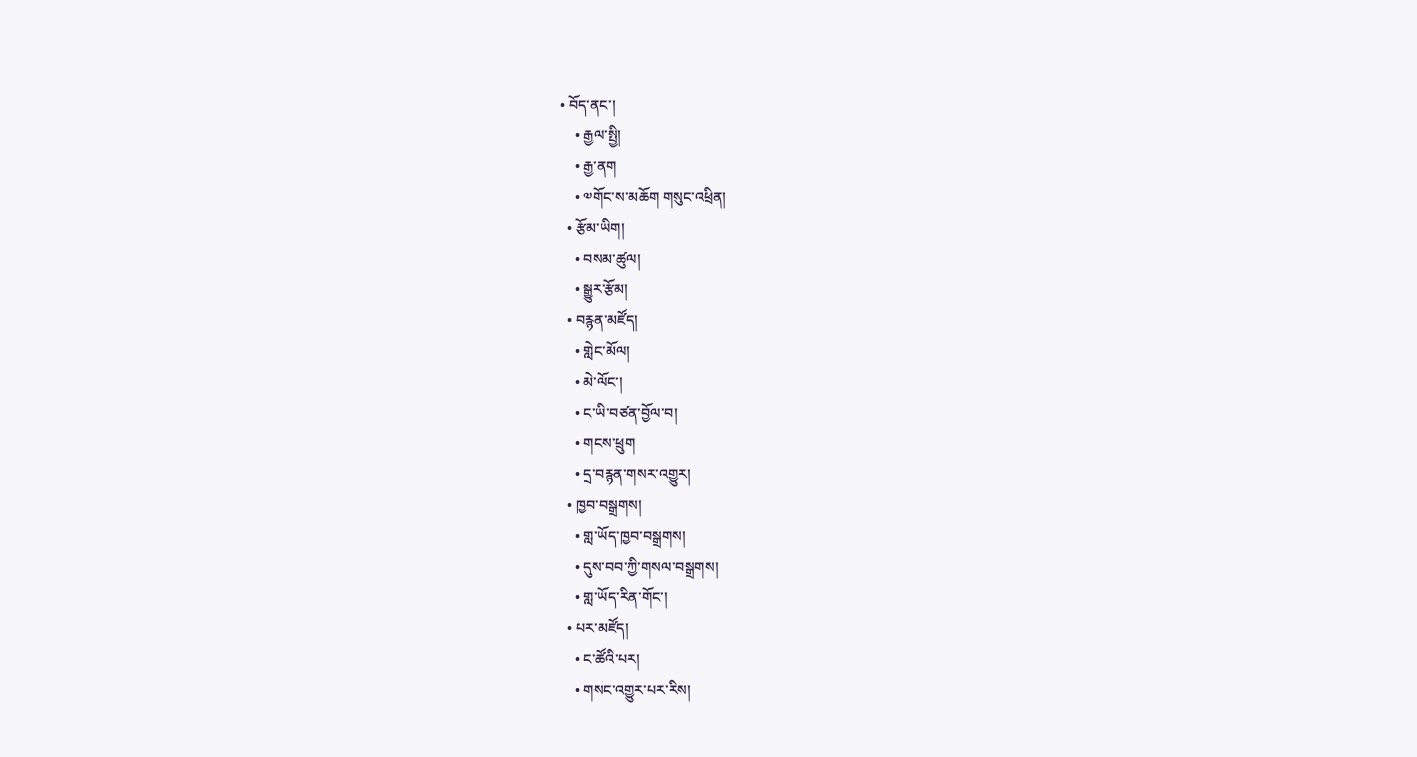• བོད་ནང་།
    • རྒྱལ་སྤྱི།
    • རྒྱ་ནག
    • ༧གོང་ས་མཆོག གསུང་འཕྲིན།
  • རྩོམ་ཡིག།
    • བསམ་ཚུལ།
    • སྒྱུར་རྩོམ།
  • བརྙན་མཛོད།
    • གླེང་མོལ།
    • མེ་ལོང་།
    • ང་ཡི་བཙན་བྱོལ་བ།
    • གངས་ཕྲུག
    • དྲ་བརྙན་གསར་འགྱུར།
  • ཁྱབ་བསྒྲགས།
    • གླ་ཡོད་ཁྱབ་བསྒྲགས།
    • དུས་བབ་ཀྱི་གསལ་བསྒྲགས།
    • གླ་ཡོད་རིན་གོང་།
  • པར་མཛོད།
    • ང་ཚོའི་པར།
    • གསང་འགྱུར་པར་རིས།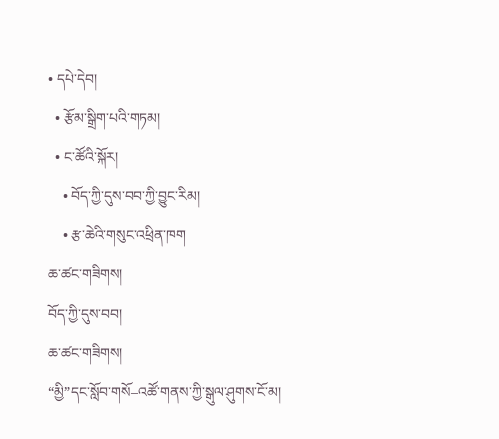• དཔེ་དེབ།
  • རྩོམ་སྒྲིག་པའི་གཏམ།
  • ང་ཚོའི་སྐོར།
    • བོད་ཀྱི་དུས་བབ་ཀྱི་བྱུང་རིམ།
    • རྩ་ཆེའི་གསུང་འཕྲིན་ཁག
ཆ་ཚང་གཟིགས།
བོད་ཀྱི་དུས་བབ།
ཆ་ཚང་གཟིགས།
“མྱི”དང་སློབ་གསོ–འཚོ་གནས་ཀྱི་སྒུལ་ཤུགས་ངོ་མ།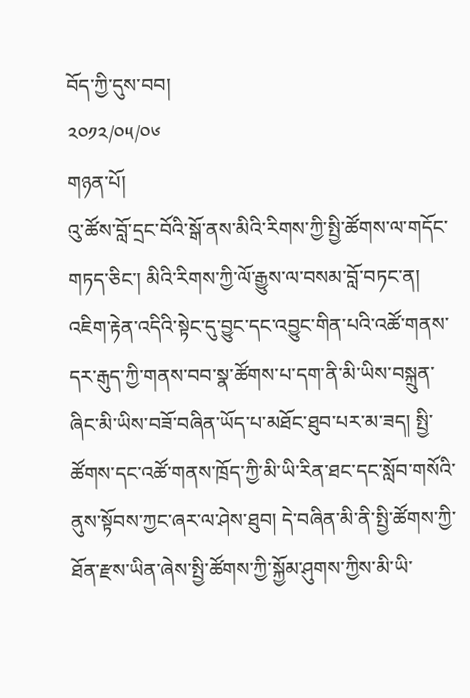བོད་ཀྱི་དུས་བབ།
༢༠༡༢/༠༥/༠༦
གཉན་པོ།
འུ་ཚོས་བློ་དྲང་བོའི་སྒོ་ནས་མིའི་རིགས་ཀྱི་སྤྱི་ཚོགས་ལ་གདོང་གཏད་ཅིང་། མིའི་རིགས་ཀྱི་ལོ་རྒྱུས་ལ་བསམ་བློ་བཏང་ན། འཇིག་རྟེན་འདིའི་སྟེང་དུ་བྱུང་དང་འབྱུང་གིན་པའི་འཚོ་གནས་དར་རྒུད་ཀྱི་གནས་བབ་སྣ་ཚོགས་པ་དག་ནི་མི་ཡིས་བསྐྲུན་ཞིང་མི་ཡིས་བཟོ་བཞིན་ཡོད་པ་མཐོང་ཐུབ་པར་མ་ཟད། སྤྱི་ཚོགས་དང་འཚོ་གནས་ཁྲོད་ཀྱི་མི་ཡི་རིན་ཐང་དང་སློབ་གསོའི་ནུས་སྟོབས་ཀྱང་ཞར་ལ་ཤེས་ཐུབ། དེ་བཞིན་མི་ནི་སྤྱི་ཚོགས་ཀྱི་ཐོན་རྫས་ཡིན་ཞེས་སྤྱི་ཚོགས་ཀྱི་སྐྱོམ་ཤུགས་ཀྱིས་མི་ཡི་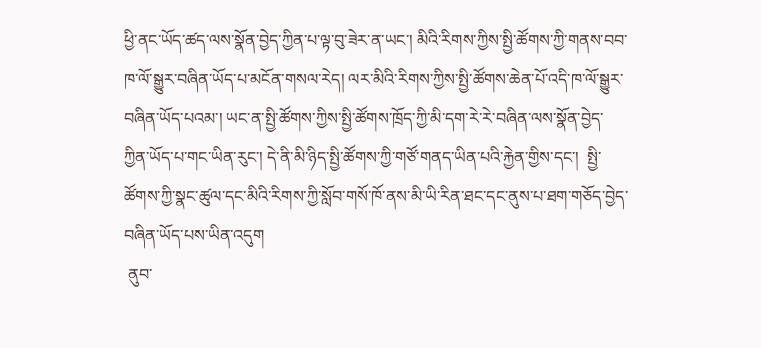ཕྱི་ནང་ཡོད་ཚད་ལས་སྣོན་བྱེད་ཀྱིན་པ་ལྟ་བུ་ཟེར་ན་ཡང་། མིའི་རིགས་ཀྱིས་སྤྱི་ཚོགས་ཀྱི་གནས་བབ་ཁ་ལོ་སྒྱུར་བཞིན་ཡོད་པ་མངོན་གསལ་རེད། ལར་མིའི་རིགས་ཀྱིས་སྤྱི་ཚོགས་ཆེན་པོ་འདི་ཁ་ལོ་སྒྱུར་བཞིན་ཡོད་པའམ་། ཡང་ན་སྤྱི་ཚོགས་ཀྱིས་སྤྱི་ཚོགས་ཁྲོད་ཀྱི་མི་དག་རེ་རེ་བཞིན་ལས་སྣོན་བྱེད་ཀྱིན་ཡོད་པ་གང་ཡིན་རུང་། དེ་ནི་མི་ཉིད་སྤྱི་ཚོགས་ཀྱི་གཙོ་གནད་ཡིན་པའི་རྐྱེན་གྱིས་དང་།  སྤྱི་ཚོགས་ཀྱི་སྣང་ཚུལ་དང་མིའི་རིགས་ཀྱི་སློབ་གསོ་ཁོ་ནས་མི་ཡི་རིན་ཐང་དང་ནུས་པ་ཐག་གཅོད་བྱེད་བཞིན་ཡོད་པས་ཡིན་འདུག
 ནུབ་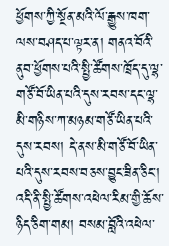ཕྱོགས་ཀྱི་སྔོན་མའི་ལོ་རྒྱུས་ཁག་ལས་བཤད་པ་ལྟར་ན། གནའ་བོའི་ནུབ་ཕྱོགས་པའི་སྤྱི་ཚོགས་ཁྲོད་དུ་ལྷ་གཙོ་བོ་ཡིན་པའི་དུས་རབས་དང་ལྷ་མི་གཉིས་ཀ་མཉམ་གཙོ་ཡིན་པའི་དུས་རབས། དེ་ནས་མི་གཙོ་བོ་ཡིན་པའི་དུས་རབས་བཅས་བྱུང་ཟིན་ཅིང་། འདི་ནི་སྤྱི་ཚོགས་འཕེལ་རིམ་གྱི་ཆོས་ཉིད་ཅིག་གམ། བསམ་བློའི་འཕེལ་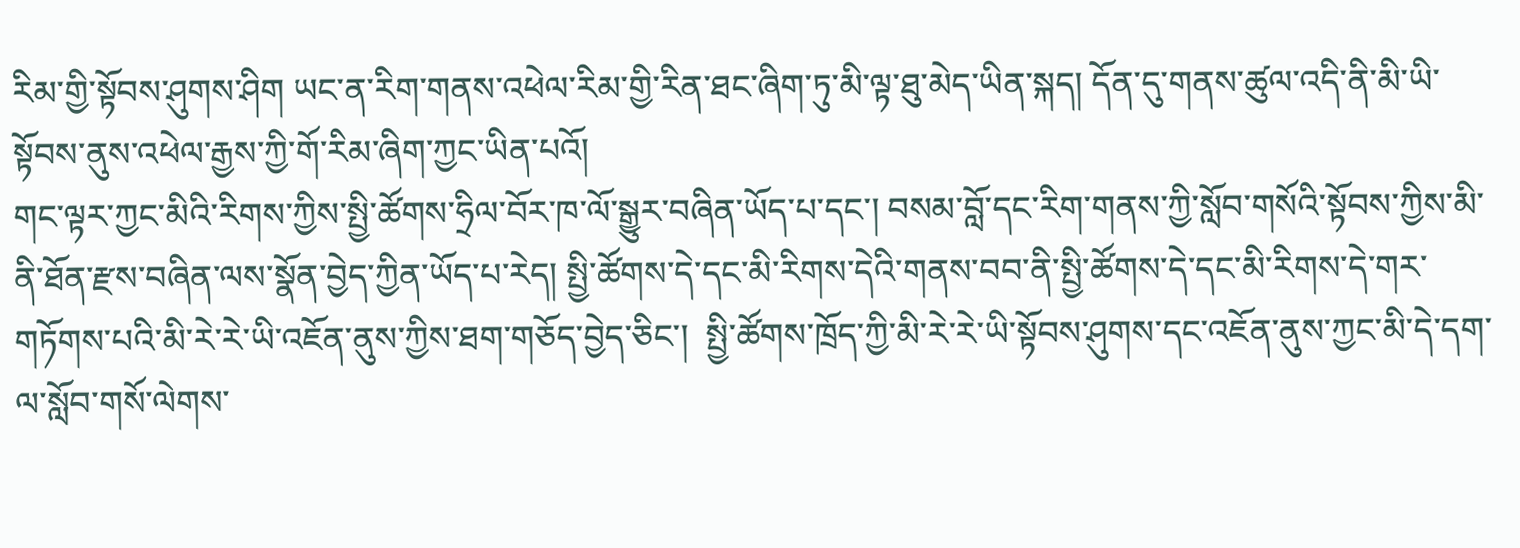རིམ་གྱི་སྟོབས་ཤུགས་ཤིག ཡང་ན་རིག་གནས་འཕེལ་རིམ་གྱི་རིན་ཐང་ཞིག་ཏུ་མི་ལྟ་ཐུ་མེད་ཡིན་སྐད། དོན་དུ་གནས་ཚུལ་འདི་ནི་མི་ཡི་སྟོབས་ནུས་འཕེལ་རྒྱས་ཀྱི་གོ་རིམ་ཞིག་ཀྱང་ཡིན་པའོ།
གང་ལྟར་ཀྱང་མིའི་རིགས་ཀྱིས་སྤྱི་ཚོགས་ཧྲིལ་བོར་ཁ་ལོ་སྒྱུར་བཞིན་ཡོད་པ་དང་། བསམ་བློ་དང་རིག་གནས་ཀྱི་སློབ་གསོའི་སྟོབས་ཀྱིས་མི་ནི་ཐོན་རྫས་བཞིན་ལས་སྣོན་བྱེད་ཀྱིན་ཡོད་པ་རེད། སྤྱི་ཚོགས་དེ་དང་མི་རིགས་དེའི་གནས་བབ་ནི་སྤྱི་ཚོགས་དེ་དང་མི་རིགས་དེ་གར་གཏོགས་པའི་མི་རེ་རེ་ཡི་འཇོན་ནུས་ཀྱིས་ཐག་གཅོད་བྱེད་ཅིང་།  སྤྱི་ཚོགས་ཁྲོད་ཀྱི་མི་རེ་རེ་ཡི་སྟོབས་ཤུགས་དང་འཇོན་ནུས་ཀྱང་མི་དེ་དག་ལ་སློབ་གསོ་ལེགས་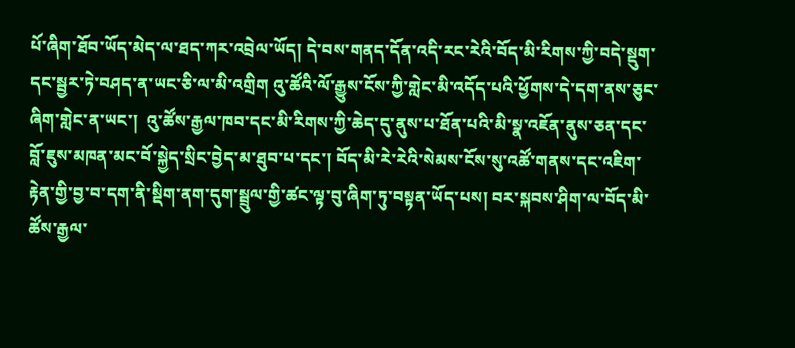པོ་ཞིག་ཐོབ་ཡོད་མེད་ལ་ཐད་ཀར་འབྲེལ་ཡོད། དེ་བས་གནད་དོན་འདི་རང་རེའི་བོད་མི་རིགས་ཀྱི་བདེ་སྡུག་དང་སྦྱར་ཏེ་བཤད་ན་ཡང་ཅི་ལ་མི་འགྲིག འུ་ཚོའི་ལོ་རྒྱུས་ངོས་ཀྱི་གླེང་མི་འདོད་པའི་ཕྱོགས་དེ་དག་ནས་ཅུང་ཞིག་གླེང་ན་ཡང་།  འུ་ཚོས་རྒྱལ་ཁབ་དང་མི་རིགས་ཀྱི་ཆེད་དུ་ནུས་པ་ཐོན་པའི་མི་སྣ་འཇོན་ནུས་ཅན་དང་བློ་ཇུས་མཁན་མང་བོ་སྐྱེད་སྲིང་བྱེད་མ་ཐུབ་པ་དང་། བོད་མི་རེ་རེའི་སེམས་ངོས་སུ་འཚོ་གནས་དང་འཇིག་རྟེན་གྱི་བྱ་བ་དག་ནི་སྡིག་ནག་དུག་སྦྲུལ་གྱི་ཚང་ལྟ་བུ་ཞིག་ཏུ་བསྟན་ཡོད་པས། བར་སྐབས་ཤིག་ལ་བོད་མི་ཚོས་རྒྱལ་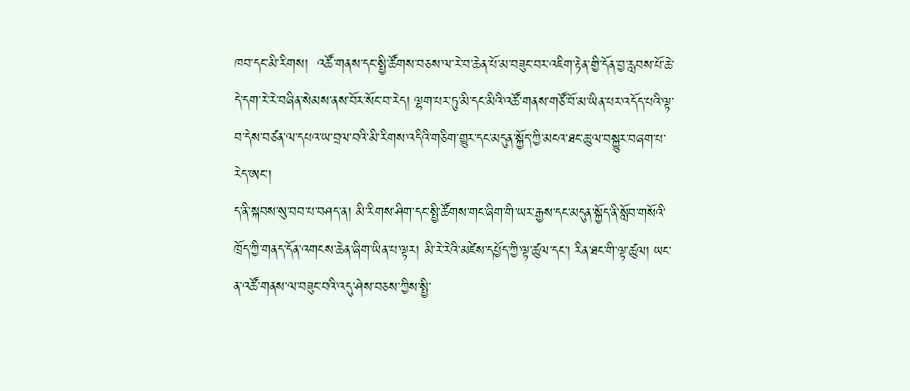ཁབ་དང་མི་རིགས།  འཚོ་གནས་དང་སྤྱི་ཚོགས་བཅས་ལ་རེ་བ་ཆེན་པོ་མ་བཟུང་བར་འཇིག་རྟེན་གྱི་དོན་བྱ་རླབས་པོ་ཆེ་དེ་དག་རེ་རེ་བཞིན་སེམས་ནས་བོར་སོང་བ་རེད། ལྷག་པར་ཏུ་མི་དང་མིའི་འཚོ་གནས་གཙོ་བོ་མ་ཡིན་པར་འདོད་པའི་ལྟ་བ་དེས་བཙན་ལ་དཔའ་ཡ་བྲལ་བའི་མི་རིགས་འདིའི་གཅིག་གྱུར་དང་མདུན་སྐྱོད་ཀྱི་མངའ་ཐང་ཆུ་ལ་བསྐྱུར་བཞག་པ་རེད་ཨང་།
ད་ནི་སྐབས་སུ་བབ་པ་བཤད་ན། མི་རིགས་ཤིག་དང་སྤྱི་ཚོགས་གང་ཞིག་གི་ཡར་རྒྱས་དང་མདུན་སྐྱོད་ནི་སློབ་གསོའི་ཁྲོད་ཀྱི་གནད་དོན་འགངས་ཆེན་ཞིག་ཡིན་པ་ལྟར། མི་རེ་རེའི་མཛེས་དཔྱོད་ཀྱི་ལྟ་ཚུལ་དང་། རིན་ཐང་གི་ལྟ་ཚུལ། ཡང་ན་འཚོ་གནས་ལ་བཟུང་བའི་འདུ་ཤེས་བཅས་ཀྱིས་སྤྱི་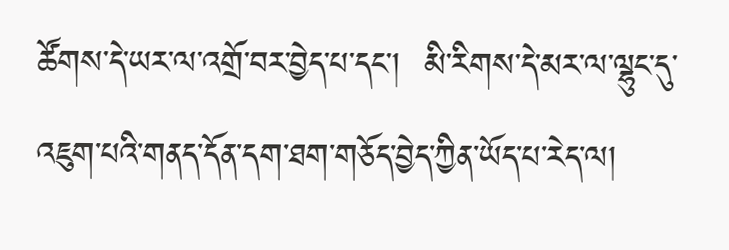ཚོགས་དེ་ཡར་ལ་འགྲོ་བར་བྱེད་པ་དང་།  མི་རིགས་དེ་མར་ལ་ལྷུང་དུ་འཇུག་པའི་གནད་དོན་དག་ཐག་གཅོད་བྱེད་ཀྱིན་ཡོད་པ་རེད་ལ།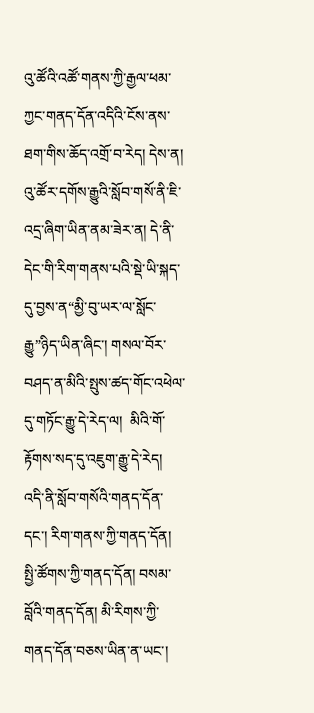འུ་ཚོའི་འཚོ་གནས་ཀྱི་རྒྱལ་ཕམ་ཀྱང་གནད་དོན་འདིའི་ངོས་ནས་ཐག་གིས་ཆོད་འགྲོ་བ་རེད། དེས་ན། འུ་ཚོར་དགོས་རྒྱུའི་སློབ་གསོ་ནི་ཇི་འདྲ་ཞིག་ཡིན་ནམ་ཟེར་ན། དེ་ནི་དེང་གི་རིག་གནས་པའི་སྡེ་ཡི་སྐད་དུ་བྱས་ན“མྱི་བུ་ཡར་ལ་སློང་རྒྱུ”ཉིད་ཡིན་ཞིང་། གསལ་བོར་བཤད་ན་མིའི་སྤུས་ཚད་གོང་འཕེལ་དུ་གཏོང་རྒྱུ་དེ་རེད་ལ།  མིའི་གོ་རྟོགས་སད་དུ་འཇུག་རྒྱུ་དེ་རེད། འདི་ནི་སློབ་གསོའི་གནད་དོན་དང་། རིག་གནས་ཀྱི་གནད་དོན། སྤྱི་ཚོགས་ཀྱི་གནད་དོན། བསམ་བློའི་གནད་དོན། མི་རིགས་ཀྱི་གནད་དོན་བཅས་ཡིན་ན་ཡང་།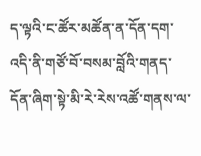ད་ལྟའི་ང་ཚོར་མཚོན་ན་དོན་དག་འདི་ནི་གཙོ་བོ་བསམ་བློའི་གནད་དོན་ཞིག་སྟེ་མི་རེ་རེས་འཚོ་གནས་ལ་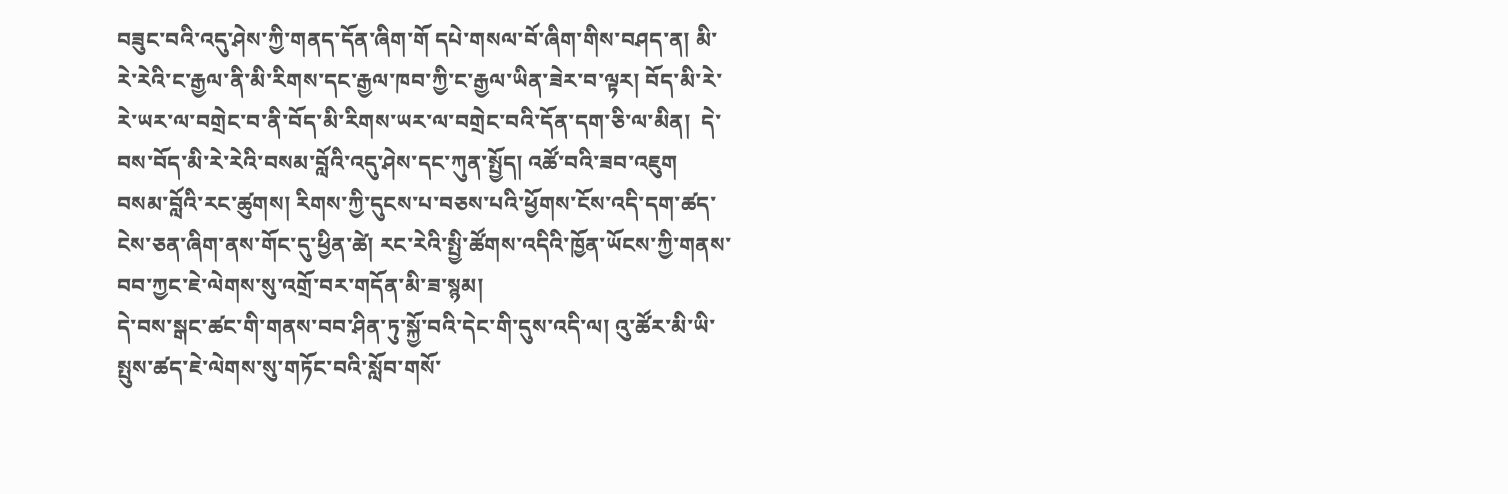བཟུང་བའི་འདུ་ཤེས་ཀྱི་གནད་དོན་ཞིག་གོ དཔེ་གསལ་བོ་ཞིག་གིས་བཤད་ན། མི་རེ་རེའི་ང་རྒྱལ་ནི་མི་རིགས་དང་རྒྱལ་ཁབ་ཀྱི་ང་རྒྱལ་ཡིན་ཟེར་བ་ལྟར། བོད་མི་རེ་རེ་ཡར་ལ་བགྲེང་བ་ནི་བོད་མི་རིགས་ཡར་ལ་བགྲེང་བའི་དོན་དག་ཅི་ལ་མིན།  དེ་བས་བོད་མི་རེ་རེའི་བསམ་བློའི་འདུ་ཤེས་དང་ཀུན་སྤྱོད། འཚོ་བའི་ཟབ་འཇུག བསམ་བློའི་རང་ཚུགས། རིགས་ཀྱི་དུངས་པ་བཅས་པའི་ཕྱོགས་ངོས་འདི་དག་ཚད་ངེས་ཅན་ཞིག་ནས་གོང་དུ་ཕྱིན་ཚེ། རང་རེའི་སྤྱི་ཚོགས་འདིའི་ཁྱོན་ཡོངས་ཀྱི་གནས་བབ་ཀྱང་ཇེ་ལེགས་སུ་འགྲོ་བར་གདོན་མི་ཟ་སྙམ།
དེ་བས་སྒང་ཚང་གི་གནས་བབ་ཤིན་ཏུ་སྐྱོ་བའི་དེང་གི་དུས་འདི་ལ། འུ་ཚོར་མི་ཡི་སྤུས་ཚད་ཇེ་ལེགས་སུ་གཏོང་བའི་སློབ་གསོ་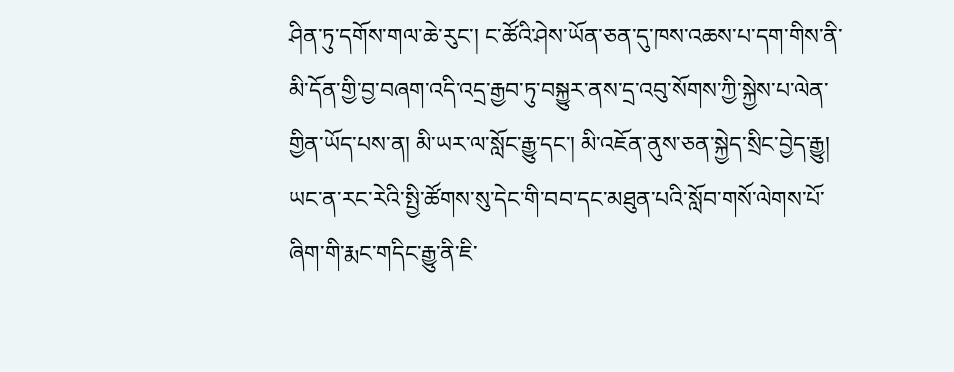ཤིན་ཏུ་དགོས་གལ་ཆེ་རུང་། ང་ཚོའི་ཤེས་ཡོན་ཅན་དུ་ཁས་འཆས་པ་དག་གིས་ནི་མི་དོན་གྱི་བྱ་བཞག་འདི་འདྲ་རྒྱབ་ཏུ་བསྐྱུར་ནས་དྲ་འབུ་སོགས་ཀྱི་སྐྱེས་པ་ལེན་གྱིན་ཡོད་པས་ན། མི་ཡར་ལ་སློང་རྒྱུ་དང་། མི་འཇོན་ནུས་ཅན་སྐྱེད་སྲིང་བྱེད་རྒྱུ། ཡང་ན་རང་རེའི་སྤྱི་ཚོགས་སུ་དེང་གི་བབ་དང་མཐུན་པའི་སློབ་གསོ་ལེགས་པོ་ཞིག་གི་རྨང་གདིང་རྒྱུ་ནི་ཇི་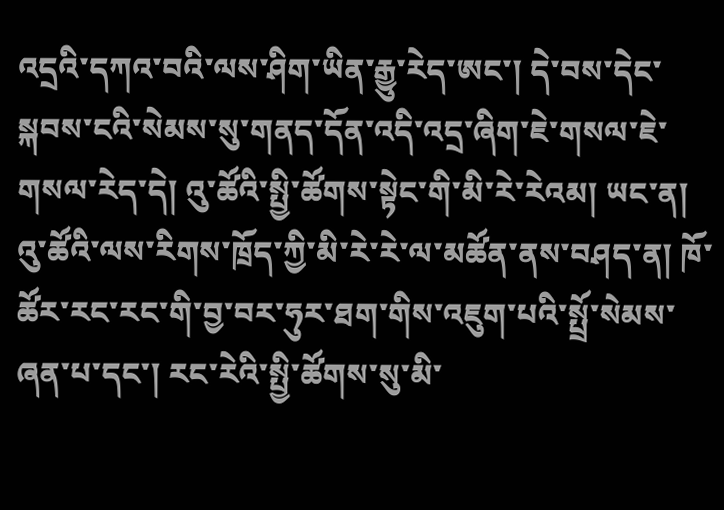འདྲའི་དཀའ་བའི་ལས་ཤིག་ཡིན་རྒྱུ་རེད་ཨང་། དེ་བས་དེང་སྐབས་ངའི་སེམས་སུ་གནད་དོན་འདི་འདྲ་ཞིག་ཇེ་གསལ་ཇེ་གསལ་རེད་དེ། འུ་ཚོའི་སྤྱི་ཚོགས་སྟེང་གི་མི་རེ་རེའམ། ཡང་ན།  འུ་ཚོའི་ལས་རིགས་ཁྲོད་ཀྱི་མི་རེ་རེ་ལ་མཚོན་ནས་བཤད་ན། ཁོ་ཚོར་རང་རང་གི་བྱ་བར་ཧུར་ཐག་གིས་འཇུག་པའི་སྤྲོ་སེམས་ཞན་པ་དང་། རང་རེའི་སྤྱི་ཚོགས་སུ་མི་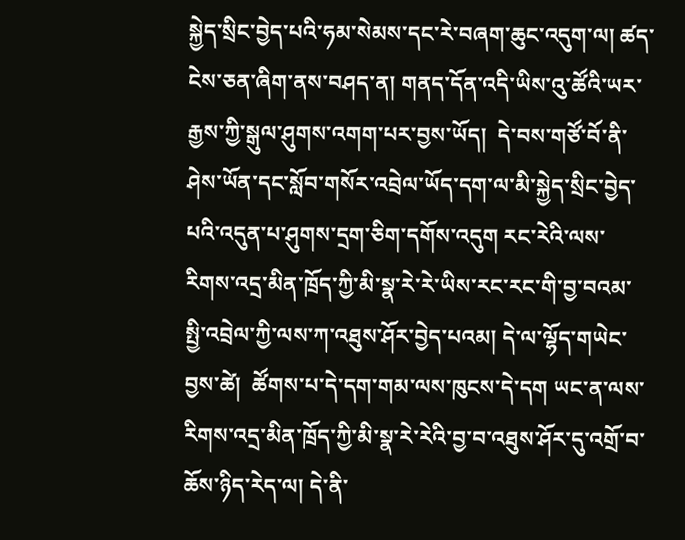སྐྱེད་སྲིང་བྱེད་པའི་ཧམ་སེམས་དང་རེ་བཞག་ཆུང་འདུག་ལ། ཚད་ངེས་ཅན་ཞིག་ནས་བཤད་ན། གནད་དོན་འདི་ཡིས་འུ་ཚོའི་ཡར་རྒྱས་ཀྱི་སྒུལ་ཤུགས་འགག་པར་བྱས་ཡོད།  དེ་བས་གཙོ་བོ་ནི་ཤེས་ཡོན་དང་སློབ་གསོར་འབྲེལ་ཡོད་དག་ལ་མི་སྐྱེད་སྲིང་བྱེད་པའི་འདུན་པ་ཤུགས་དྲག་ཅིག་དགོས་འདུག རང་རེའི་ལས་རིགས་འདྲ་མིན་ཁྲོད་ཀྱི་མི་སྣ་རེ་རེ་ཡིས་རང་རང་གི་བྱ་བའམ་སྤྱི་འབྲེལ་ཀྱི་ལས་ཀ་འཐུས་ཤོར་བྱེད་པའམ། དེ་ལ་ལྷོད་གཡེང་བྱས་ཚེ།  ཚོགས་པ་དེ་དག་གམ་ལས་ཁུངས་དེ་དག ཡང་ན་ལས་རིགས་འདྲ་མིན་ཁྲོད་ཀྱི་མི་སྣ་རེ་རེའི་བྱ་བ་འཐུས་ཤོར་དུ་འགྲོ་བ་ཆོས་ཉིད་རེད་ལ། དེ་ནི་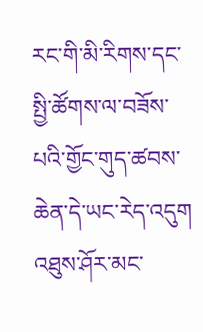རང་གི་མི་རིགས་དང་སྤྱི་ཚོགས་ལ་བཟོས་པའི་གྱོང་གུད་ཚབས་ཆེན་དེ་ཡང་རེད་འདུག  འཐུས་ཤོར་མང་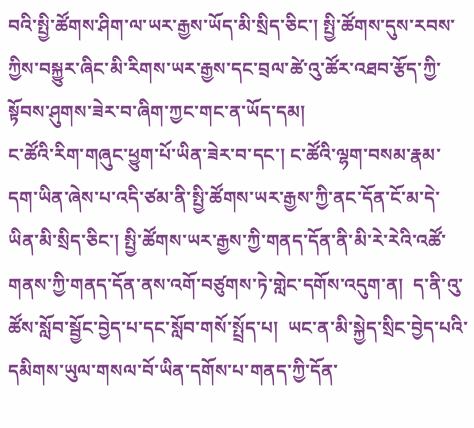བའི་སྤྱི་ཚོགས་ཤིག་ལ་ཡར་རྒྱས་ཡོད་མི་སྲིད་ཅིང་། སྤྱི་ཚོགས་དུས་རབས་ཀྱིས་བསྐྱུར་ཞིང་མི་རིགས་ཡར་རྒྱས་དང་བྲལ་ཚེ་འུ་ཚོར་འཐབ་རྩོད་ཀྱི་སྟོབས་ཤུགས་ཟེར་བ་ཞིག་ཀྱང་གང་ན་ཡོད་དམ།
ང་ཚོའི་རིག་གཞུང་ཕྱུག་པོ་ཡིན་ཟེར་བ་དང་། ང་ཚོའི་ལྷག་བསམ་རྣམ་དག་ཡིན་ཞེས་པ་འདི་ཙམ་ནི་སྤྱི་ཚོགས་ཡར་རྒྱས་ཀྱི་ནང་དོན་ངོ་མ་དེ་ཡིན་མི་སྲིད་ཅིང་། སྤྱི་ཚོགས་ཡར་རྒྱས་ཀྱི་གནད་དོན་ནི་མི་རེ་རེའི་འཚོ་གནས་ཀྱི་གནད་དོན་ནས་འགོ་བཙུགས་ཏེ་གླེང་དགོས་འདུག་ན།  ད་ནི་འུ་ཚོས་སློབ་སྦྱོང་བྱེད་པ་དང་སློབ་གསོ་སྤྲོད་པ།  ཡང་ན་མི་སྐྱེད་སྲིང་བྱེད་པའི་དམིགས་ཡུལ་གསལ་བོ་ཡིན་དགོས་པ་གནད་ཀྱི་དོན་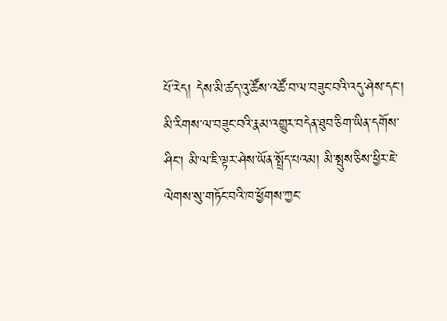པོ་རེད། དེས་མི་ཚད་འུ་ཚོས་འཚོ་བ་ལ་བཟུང་བའི་འདུ་ཤེས་དང་། མི་རིགས་ལ་བཟུང་བའི་རྣམ་འགྱུར་བདེན་ཐུབ་ཅིག་ཡིན་དགོས་ཤིང་། མི་ལ་ཇི་ལྟར་ཤེས་ཡོན་སྤྲོད་པའམ། མི་སྤུས་ཅིས་ཕྱིར་ཇེ་ལེགས་སུ་གཏོང་བའི་ཁ་ཕྱོགས་ཀྱང་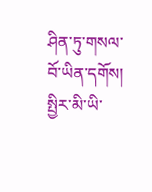ཤིན་ཏུ་གསལ་བོ་ཡིན་དགོས། སྤྱིར་མི་ཡི་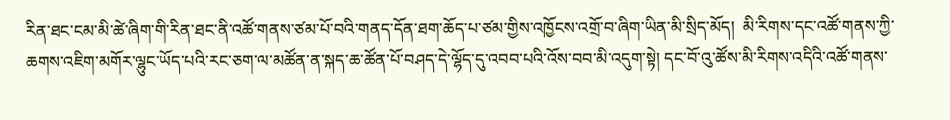རིན་ཐང་ངམ་མི་ཚེ་ཞིག་གི་རིན་ཐང་ནི་འཚོ་གནས་ཙམ་པོ་བའི་གནད་དོན་ཐག་ཆོད་པ་ཙམ་གྱིས་འཁྱོངས་འགྲོ་བ་ཞིག་ཡིན་མི་སྲིད་མོད།  མི་རིགས་དང་འཚོ་གནས་ཀྱི་ཆགས་འཇིག་མགོར་ལྷུང་ཡོད་པའི་རང་ཅག་ལ་མཚོན་ན་སྐད་ཆ་ཚོན་པོ་བཤད་དེ་ལྷོད་དུ་འབབ་པའི་འོས་བབ་མི་འདུག་སྟེ། དང་བོ་འུ་ཚོས་མི་རིགས་འདིའི་འཚོ་གནས་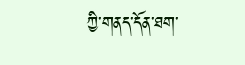ཀྱི་གནད་དོན་ཐག་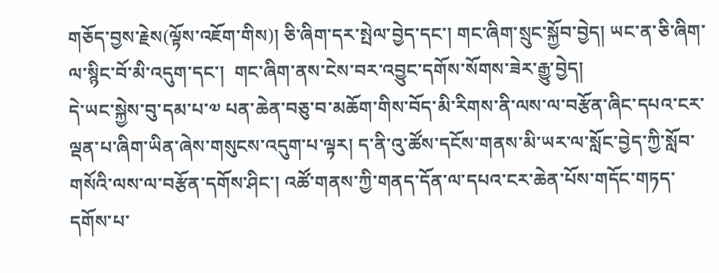གཅོད་བྱས་རྗེས(ལྟོས་འཇོག་གིས)། ཅི་ཞིག་དར་སྤེལ་བྱེད་དང་། གང་ཞིག་སྲུང་སྐྱོབ་བྱེད། ཡང་ན་ཅི་ཞིག་ལ་སྙིང་བོ་མི་འདུག་དང་།  གང་ཞིག་ནས་ངེས་བར་འབྱུང་དགོས་སོགས་ཟེར་རྒྱུ་བྱེད།
དེ་ཡང་སྐྱེས་བུ་དམ་པ་༧ པན་ཆེན་བཅུ་བ་མཆོག་གིས་བོད་མི་རིགས་ནི་ལས་ལ་བརྩོན་ཞིང་དཔའ་ངར་ལྡན་པ་ཞིག་ཡིན་ཞེས་གསུངས་འདུག་པ་ལྟར། ད་ནི་འུ་ཚོས་དངོས་གནས་མི་ཡར་ལ་སློང་བྱེད་ཀྱི་སློབ་གསོའི་ལས་ལ་བརྩོན་དགོས་ཤིང་། འཚོ་གནས་ཀྱི་གནད་དོན་ལ་དཔའ་ངར་ཆེན་པོས་གདོང་གཏད་དགོས་པ་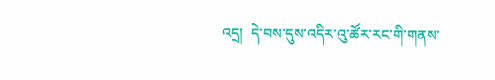འདྲ།  དེ་བས་དུས་འདིར་འུ་ཚོར་རང་གི་གནས་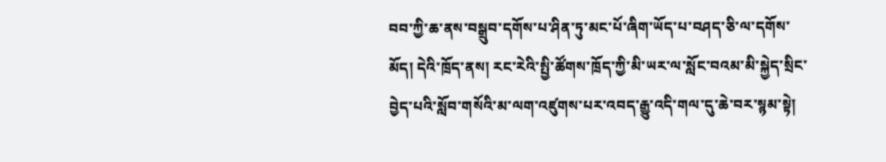བབ་ཀྱི་ཆ་ནས་བསྒྲུབ་དགོས་པ་ཤིན་ཏུ་མང་པོ་ཞིག་ཡོད་པ་བཤད་ཅི་ལ་དགོས་མོད། དེའི་ཁྲོད་ནས། རང་རེའི་སྤྱི་ཚོགས་ཁྲོད་ཀྱི་མི་ཡར་ལ་སློང་བའམ་མི་སྐྱེད་སྲིང་བྱེད་པའི་སློབ་གསོའི་མ་ལག་འཛུགས་པར་འབད་རྒྱུ་འདི་གལ་དུ་ཆེ་བར་སྙམ་སྟེ།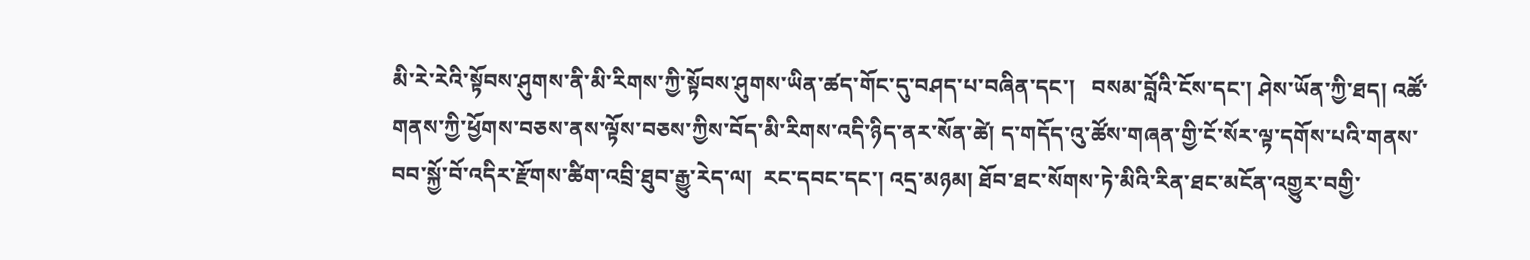མི་རེ་རེའི་སྟོབས་ཤུགས་ནི་མི་རིགས་ཀྱི་སྟོབས་ཤུགས་ཡིན་ཚད་གོང་དུ་བཤད་པ་བཞིན་དང་།   བསམ་བློའི་ངོས་དང་། ཤེས་ཡོན་ཀྱི་ཐད། འཚོ་གནས་ཀྱི་ཕྱོགས་བཅས་ནས་ལྟོས་བཅས་ཀྱིས་བོད་མི་རིགས་འདི་ཉིད་ནར་སོན་ཚེ། ད་གདོད་འུ་ཚོས་གཞན་གྱི་ངོ་སོར་ལྟ་དགོས་པའི་གནས་བབ་སྐྱོ་བོ་འདིར་རྫོགས་ཚིག་འབྲི་ཐུབ་རྒྱུ་རེད་ལ།  རང་དབང་དང་། འདྲ་མཉམ། ཐོབ་ཐང་སོགས་ཏེ་མིའི་རིན་ཐང་མངོན་འགྱུར་བགྱི་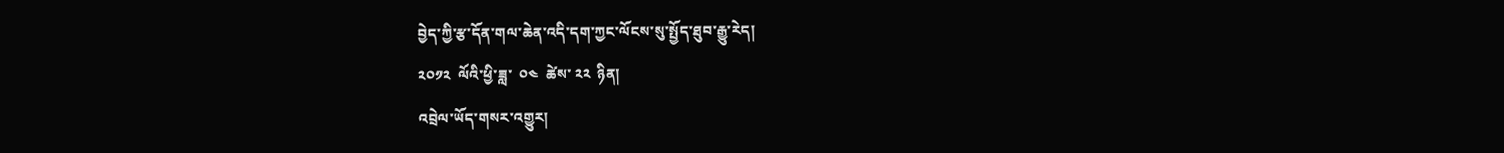བྱེད་ཀྱི་རྩ་དོན་གལ་ཆེན་འདི་དག་ཀྱང་ལོངས་སུ་སྤྱོད་ཐུབ་རྒྱུ་རེད།
༢༠༡༢  ལོའི་ཕྱི་ཟླ་  ༠༤  ཚེས་ ༢༢  ཉིན།
འབྲེལ་ཡོད་གསར་འགྱུར།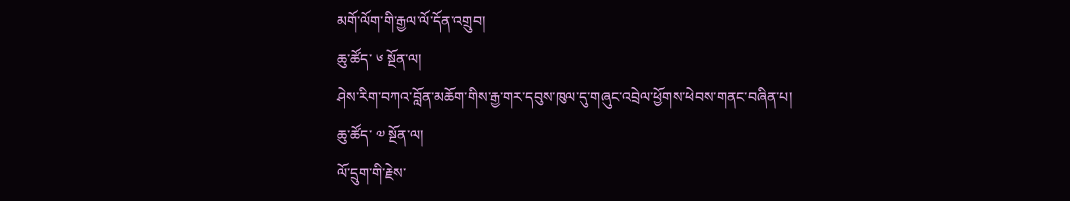མགོ་ལོག་གི་རྒྱལ་ལོ་དོན་འགྲུབ།
ཆུ་ཚོད་ ༦ སྔོན་ལ།
ཤེས་རིག་བཀའ་བློན་མཆོག་གིས་རྒྱ་གར་དབུས་ཁུལ་དུ་གཞུང་འབྲེལ་ཕྱོགས་ཕེབས་གནང་བཞིན་པ།
ཆུ་ཚོད་ ༧ སྔོན་ལ།
ལོ་དྲུག་གི་རྗེས་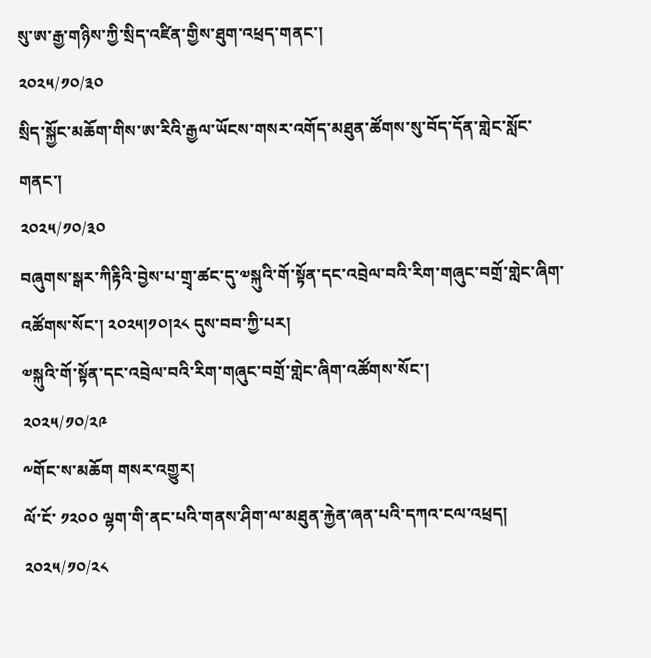སུ་ཨ་རྒྱ་གཉིས་ཀྱི་སྲིད་འཛིན་གྱིས་ཐུག་འཕྲད་གནང་།
༢༠༢༥/༡༠/༣༠
སྲིད་སྐྱོང་མཆོག་གིས་ཨ་རིའི་རྒྱལ་ཡོངས་གསར་འགོད་མཐུན་ཚོགས་སུ་བོད་དོན་གླེང་སློང་གནང་།
༢༠༢༥/༡༠/༣༠
བཞུགས་སྒར་ཀིརྟིའི་བྱེས་པ་གྲྭ་ཚང་དུ་༧སྐུའི་གོ་སྟོན་དང་འབྲེལ་བའི་རིག་གཞུང་བགྲོ་གླེང་ཞིག་འཚོགས་སོང་། ༢༠༢༥།༡༠།༢༨ དུས་བབ་ཀྱི་པར།
༧སྐུའི་གོ་སྟོན་དང་འབྲེལ་བའི་རིག་གཞུང་བགྲོ་གླེང་ཞིག་འཚོགས་སོང་།
༢༠༢༥/༡༠/༢༩
༸གོང་ས་མཆོག གསར་འགྱུར།
ལོ་ངོ་ ༡༢༠༠ ལྷག་གི་ནང་པའི་གནས་ཤིག་ལ་མཐུན་རྐྱེན་ཞན་པའི་དཀའ་ངལ་འཕྲད།
༢༠༢༥/༡༠/༢༨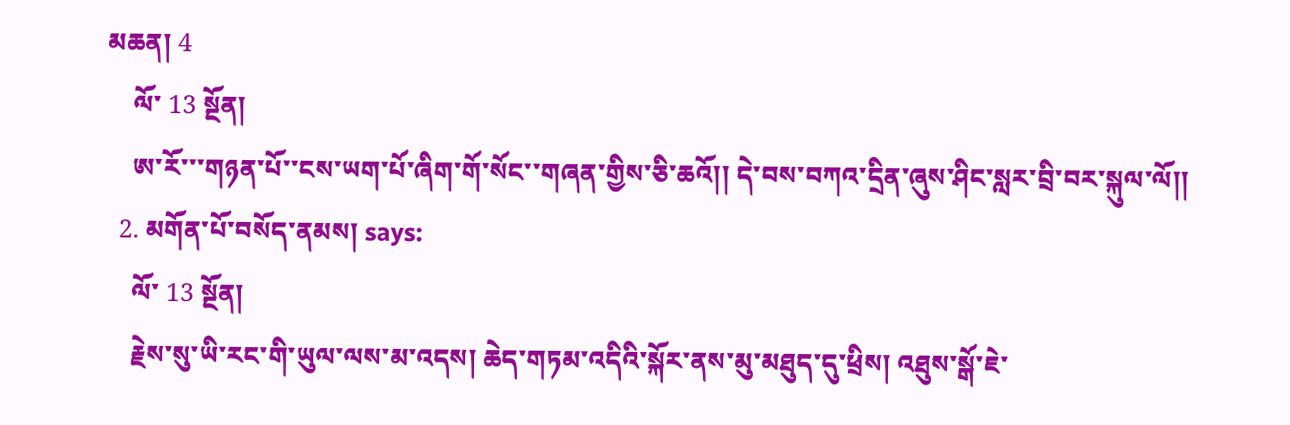མཆན། 4
    ལོ་ 13 སྔོན།
    ཨ་རོ་་་གཉན་པོ་་ངས་ཡག་པོ་ཞིག་གོ་སོང་་གཞན་གྱིས་ཅི་ཆའོ།། དེ་བས་བཀའ་དྲིན་ཞུས་ཤིང་སླར་བྲི་བར་སྐུལ་ལོ།།
  2. མགོན་པོ་བསོད་ནམས། says:
    ལོ་ 13 སྔོན།
    རྗེས་སུ་ཡི་རང་གི་ཡུལ་ལས་མ་འདས། ཆེད་གཏམ་འདིའི་སྐོར་ནས་མུ་མཐུད་དུ་ཕྲིས། འཐུས་སྒོ་ཇེ་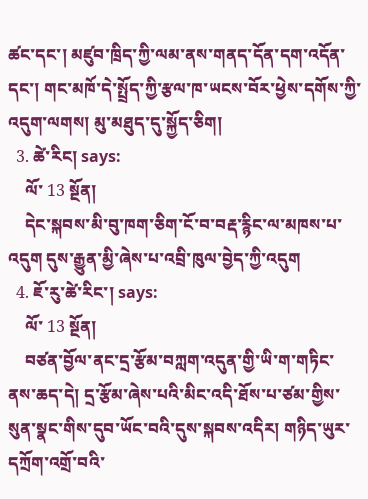ཚང་དང་། མཛུབ་ཁྲིད་ཀྱི་ལམ་ནས་གནད་དོན་དག་འདོན་དང་། གང་མཁོ་དེ་སྤྲོད་ཀྱི་རྩལ་ཁ་ཡངས་བོར་ཕྱེས་དགོས་ཀྱི་འདུག་ལགས། མུ་མཐུད་དུ་སྐྱོད་ཅིག།
  3. ཚེ་རིང། says:
    ལོ་ 13 སྔོན།
    དེང་སྐབས་མི་བུ་ཁག་ཅིག་ངོ་བ་བརྡ་རྙིང་ལ་མཁས་པ་འདུག དུས་རྒྱུན་མྱི་ཞེས་པ་འབྲི་ཁུལ་བྱེད་ཀྱི་འདུག
  4. ཇོ་རུ་ཚེ་རིང་། says:
    ལོ་ 13 སྔོན།
    བཙན་བྱོལ་ནང་དྲ་རྩོམ་བཀླག་འདུན་གྱི་ཡི་ག་གཏིང་ནས་ཆད་དེ། དྲ་རྩོམ་ཞེས་པའི་མིང་འདི་ཐོས་པ་ཙམ་གྱིས་སུན་སྣང་གིས་དུབ་ཡོང་བའི་དུས་སྐབས་འདིར། གཉིད་ཡུར་དཀྲོག་འགྲོ་བའི་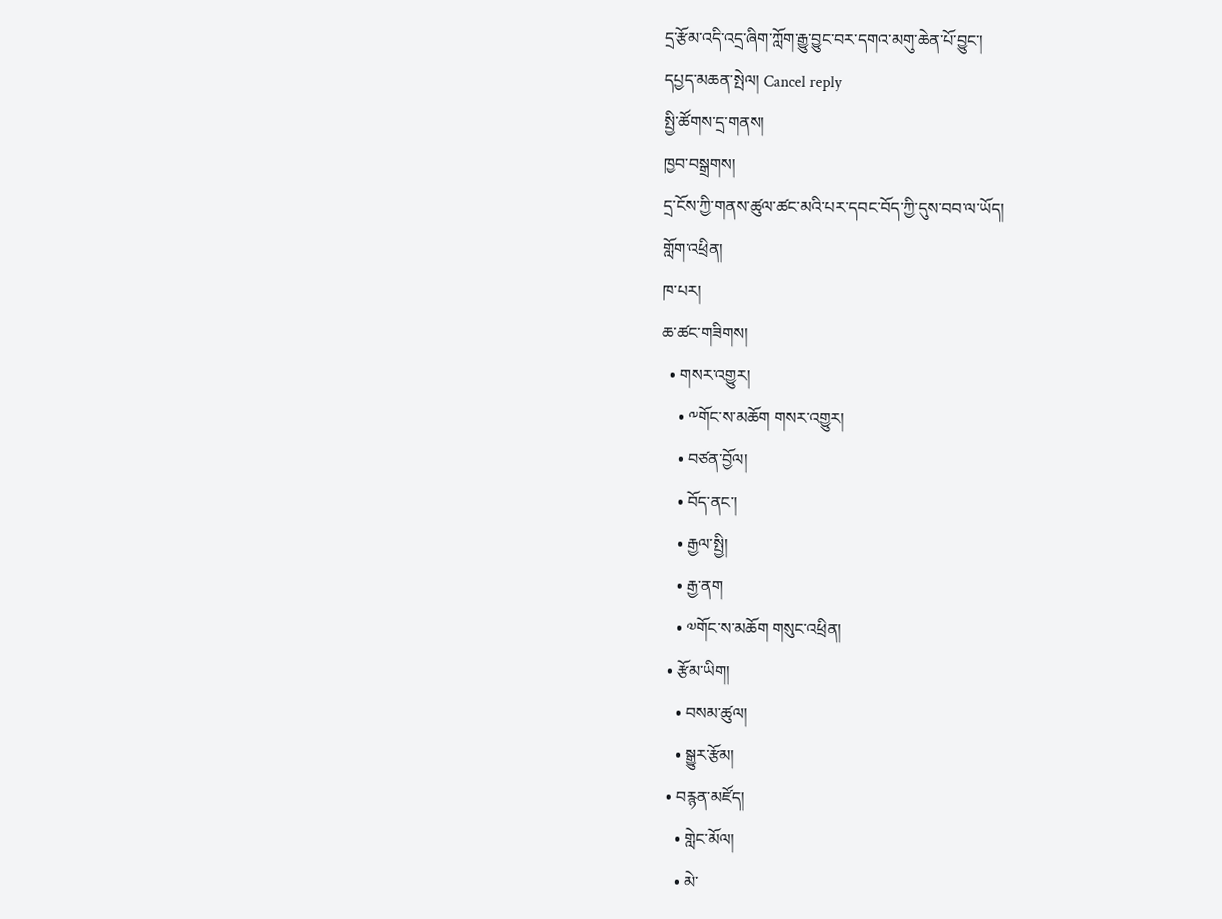དྲ་རྩོམ་འདི་འདྲ་ཞིག་ཀློག་རྒྱུ་བྱུང་བར་དགའ་མགུ་ཆེན་པོ་བྱུང་།
དཔྱད་མཆན་སྤེལ། Cancel reply
སྤྱི་ཚོགས་དྲ་གནས།
ཁྱབ་བསྒྲགས།
དྲ་ངོས་ཀྱི་གནས་ཚུལ་ཚང་མའི་པར་དབང་བོད་ཀྱི་དུས་བབ་ལ་ཡོད།
གློག་འཕྲིན།
ཁ་པར།
ཆ་ཚང་གཟིགས།
  • གསར་འགྱུར།
    • ༸གོང་ས་མཆོག གསར་འགྱུར།
    • བཙན་བྱོལ།
    • བོད་ནང་།
    • རྒྱལ་སྤྱི།
    • རྒྱ་ནག
    • ༧གོང་ས་མཆོག གསུང་འཕྲིན།
  • རྩོམ་ཡིག།
    • བསམ་ཚུལ།
    • སྒྱུར་རྩོམ།
  • བརྙན་མཛོད།
    • གླེང་མོལ།
    • མེ་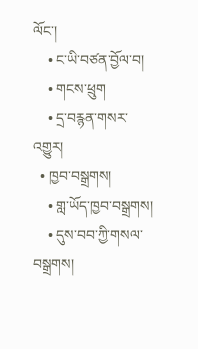ལོང་།
    • ང་ཡི་བཙན་བྱོལ་བ།
    • གངས་ཕྲུག
    • དྲ་བརྙན་གསར་འགྱུར།
  • ཁྱབ་བསྒྲགས།
    • གླ་ཡོད་ཁྱབ་བསྒྲགས།
    • དུས་བབ་ཀྱི་གསལ་བསྒྲགས།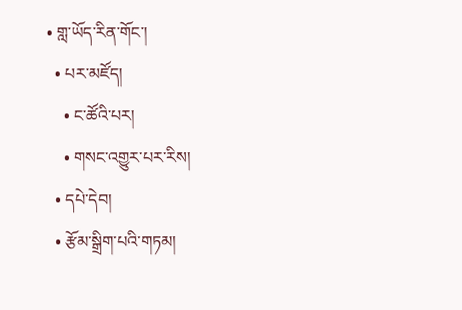• གླ་ཡོད་རིན་གོང་།
  • པར་མཛོད།
    • ང་ཚོའི་པར།
    • གསང་འགྱུར་པར་རིས།
  • དཔེ་དེབ།
  • རྩོམ་སྒྲིག་པའི་གཏམ།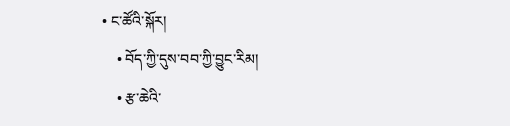• ང་ཚོའི་སྐོར།
    • བོད་ཀྱི་དུས་བབ་ཀྱི་བྱུང་རིམ།
    • རྩ་ཆེའི་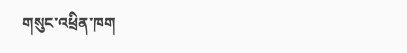གསུང་འཕྲིན་ཁག